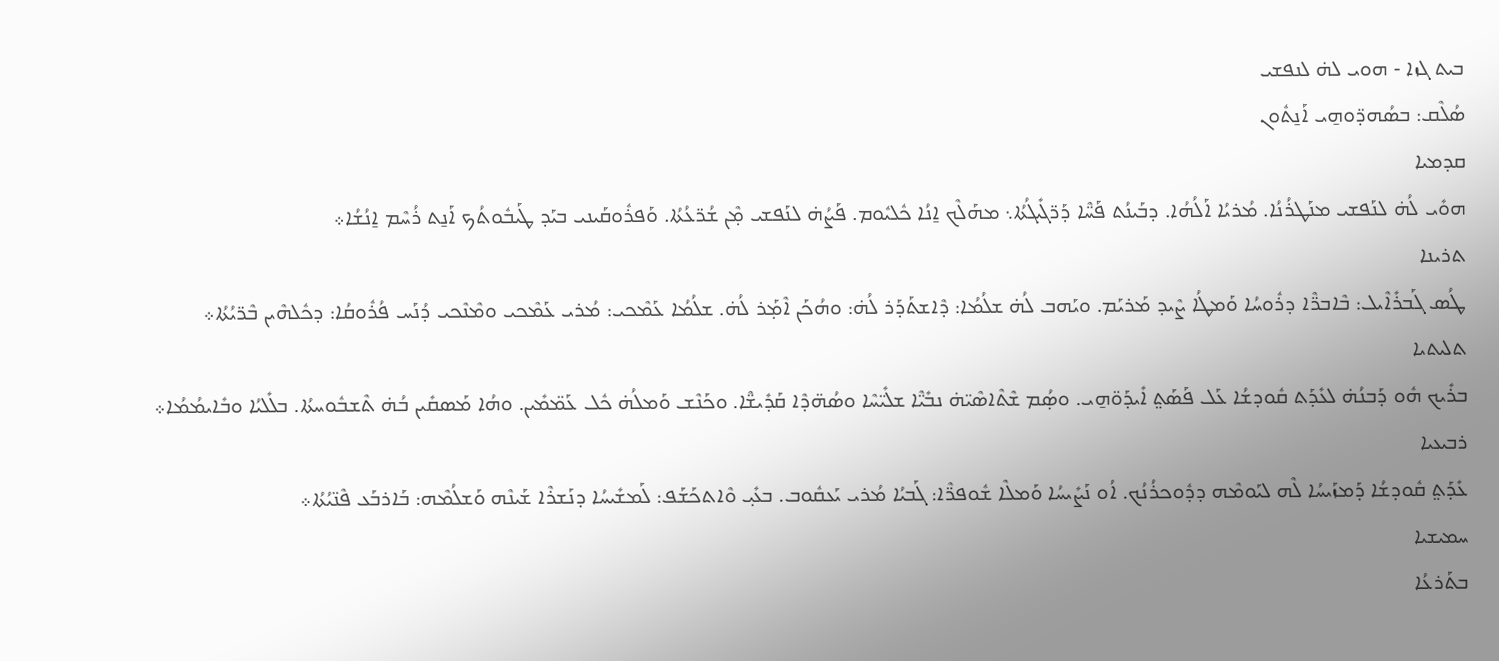ܒܝܬ ܓܙܐ - ܗܘܝ ܠܗ̇ ܠܢܦܫܝ
ܣܳܠܶܩ: ܒܣܳܗܕ̈ܘܗ̱ܝ ܐܰܢ̱ܬܽܘܢ
ܩܕܡܝܐ
ܗܘܺܝ ܠܳܗ̇ ܠܢܰܦܫܝ ܡܢܰܛܪܳܢܳܐ. ܡܳܪܝܳܐ ܐܰ‌ܠܳܗܳܐ. ܕܒܰܝܢܳܬ ܦܰܚ̈ܶܐ ܕܰܪ̈ܓܺܝܓܳܬܳܐ܆ ܡܗܰܠܶܟ ܐ̱ܢܳܐ ܟܽܠܝܽܘܡ. ܦܰܨܳܗ̇ ܠܢܰܦܫܝ ܡ̣ܶܢ ܫܳܪ̈ܥܳܬܳܐ. ܘܰܦܪܽܘܩܰܝܢܝ ܒܝܰܕ ܛܰܝܒܽܘܬܳܟ ܐܰܢ̱ܬ ܪܳܚܶܡ ܐ̱ܢܳܫܳܐ܀
ܬܪܝܢܐ
ܛܳܣ ܓܰܒܪܺܐܶܝܠ: ܒܶܐܒܪ̈ܶܐ ܕܪܽܘܚܳܐ ܘܰܡܛܳܐ ܨܶܝܕ ܡܰܪܝܰܡ. ܘܝܰܗܒ ܠܳܗ̇ ܫܠܳܡܳܐ: ܕܶܐܫܬܰܕܰܪ ܠܳܗ̇: ܘܗܳܟܰܢ ܐܶܡ̣ܰܪ ܠܳܗ̇. ܫܠܳܡܳܐ ܥܰܡܶܟܝ: ܡܳܪܝ ܥܰܡܶܟܝ ܘܡܶܢܶܟܝ ܕܳܢܰܚ ܦܳܪܽܘܩܳܐ: ܕܟܽܠܗܶܝܢ ܒܶܪ̈ܝܳܬܳܐ܀
ܬܠܝܬܝܐ
ܒܪܺܝܟ ܗܽܘ ܕܰܒܢܳܗ̇ ܠܥܺܕܰܬ ܩܽܘܕܫܳܐ ܥܰܠ ܦܰܣܰܬ݀ ܐܺܝܕܰܘ̈ܗ̱ܝ. ܘܣ̣ܳܡ ܫܶܬܶܐܣܶܝ̈ܗ̇ ܢܒܺܝ̈ܶܐ ܫܠܺܝ̈ܚܶܐ ܘܣܳܗ̈ܕܶܐ ܩܰܕܺܝܫ̈ܶܐ. ܘܟܰܢܶܫ ܘܰܡܠܳܗ̇ ܟܽܠ ܥܰܡ̈ܡܺܝܢ. ܘܗܳܐ ܡܰܣܩܺܝܢ ܒܳܗ̇ ܬܶܫܒܽܘܚܬܳܐ. ܒܠܺܠܝܳܐ ܘܒܺܐܝܡܳܡܳܐ܀
ܪܒܝܥܝܐ
ܥܺܕܰܬ݀ ܩܽܘܕܫܳܐ ܕܰܡܙܰܝܚܳܐ ܠܶܗ ܠܝܰܘܡܶܗ ܕܕܽܘܟܪܳܢܳܟ. ܐܳܘ ܢܰܨܺܝܚܳܐ ܘܰܡܠܶܐ ܫܽܘܦܪ̈ܶܐ: ܓܰܒܝܳܐ ܡܳܪܝ ܝܰܥܩܽܘܒ. ܒܥܺܝ̣ ܘܶܐܬܟܰܫܰܦ: ܠܰܡܫܺܝܚܳܐ ܕܢܰܫܪܶܐ ܫܰܝܢܶܗ ܘܰܫܠܳܡܶܗ: ܒܰܐܪܒܰܥ ܦܶܢ̈ܝܳܬܳܐ܀
ܚܡܝܫܝܐ
ܒܬܰܪܥܳܐ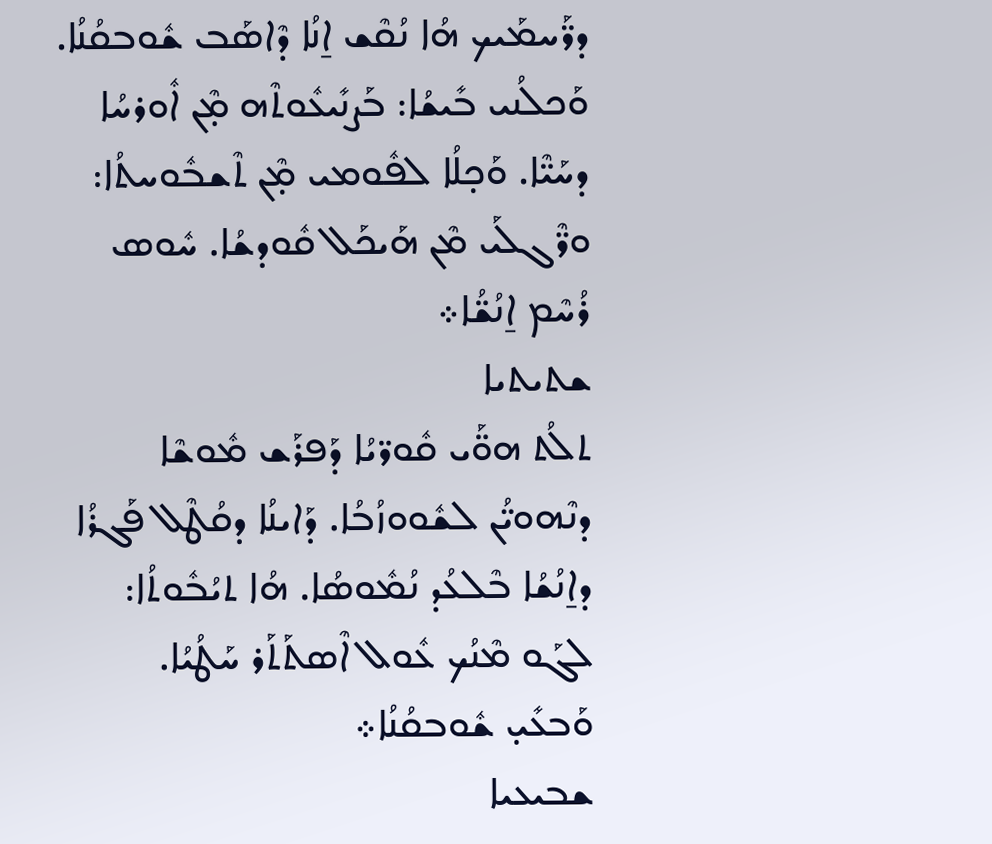ܕܪ̈ܰܚܡܰܝܟ ܗܳܐ ܢܳܩܶܫ ܐ̱ܢܳܐ ܕܶܐܣܰܒ ܫܽܘܒܩܳܢܳܐ. ܘܰܟܠܳܢܝ ܒܺܝܫܳܐ: ܒܰܨܢܺܝܥܽܘܬܶܗ ܡ̣ܶܢ ܐܽܘܪܚܳܐ ܕܚܰܝ̈ܶܐ. ܘܰܟ̣ܠܳܐ ܠܦܽܘܡܝ ܡ̣ܶܢ ܬܶܫܒܽܘܚܬܳܐ: ܘܪ̈ܶܓܠܰܝ ܡܶܢ ܗܰܝܟܰܠ ܩܽܘܕܫܳܐ. ܚܽܘܣ ܪܳܚܶܡ ܐ̱ܢܳܫ̈ܳܐ܀
ܫܬܝܬܝܐ
ܬܠܳܬ ܗܘ̈ܰܝ ܩܽܘܪ̈ܝܳܐ ܕܰܦܪܰܫ ܡܽܘܫܶܐ ܕܢܶܗܘܝ̈ܳܢ ܠܫܽܘܘܙܳܒܳܐ. ܕܰܐܝܢܳܐ ܕܩܳܛܶܠ ܦܰܓܪܳܐ ܕܐ̱ܢܳܫܳܐ ܒܶܠܥܳܕ ܢܳܡܽܘܣܳܐ. ܗܳܐ ܬܝܳܒܽܘܬܳܐ: ܠܓܰܘ ܡܶܢܳܟ ܥܽܘܠ ‌ܐܶܣܬܰܬܰܪ ܚܰܛܳܝܳܐ. ܘܰܒܥܺܝ̣ ܫܽܘܒܩܳܢܳܐ܀
ܫܒܝܥܝܐ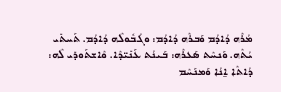ܡܳܪܶܗ ܕܳܐܕܳܡ ܘܰܒܪܶܗ ܕܳܐܕܳܡ: ܘܓܳܒܽܘܠܶܗ ܕܳܐܕܳܡ. ܬܰܚܬܺܝ ܝܳܬܶܗ. ܘܰܢܚܶܬ ܣܰܥܪܶܗ: ܒܰܝܢܳܬ ܥܰܢܺܝ̈ܕܶܐ. ܘܶܐܫܬܰܘܕܺܝ ܠܶܗ: ܕܳܐܬܶܐ ܐ̱ܢܳܐ ܘܰܡܢܰܚܶܡ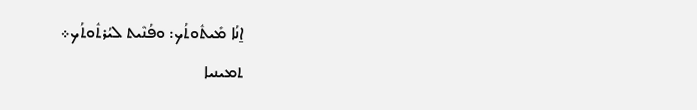ܐ̱ܢܳܐ ܡܺܝܬܽܘܬܳܟ: ܘܦܳܢܶܝܬ ܠܝܳܪܬܽܘܬܳܟ܀
ܬܡܝܢܝܐ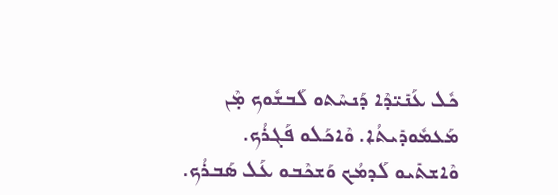ܟܽܠ ܥܰܢܺܝ̈ܕܶܐ ܕܰܢܚܶܬܘ ܠܰܒܫܽܘܟ ܡ̣ܶܢ ܡܰܥܡܽܘܕܺܝܬܳܐ. ܘܶܐܟܰܠܘ ܦܰܓܪܳܟ. ܘܶܐܫܬܺܝܘ ܠܰܕܡܳܟ ܘܰܫܟܶܒܘ ܥܰܠ ܣܰܒܪܳܟ.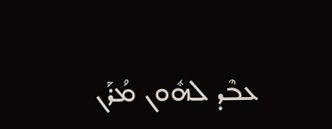ܥܒܶܕ ܠܗܽܘܢ ܡܳܪܰܢ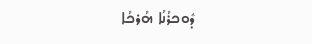ܕܽܘܟܪܳܢܳܐ ܗܳܪܟܳܐ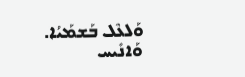ܘܰܠܥܶܠ ܒܰܫܡܰܝܳܐ. ܘܰܐܢܺܝܚ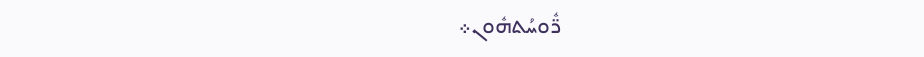ܪ̈ܽܘܚܳܬܗܽܘܢ܀